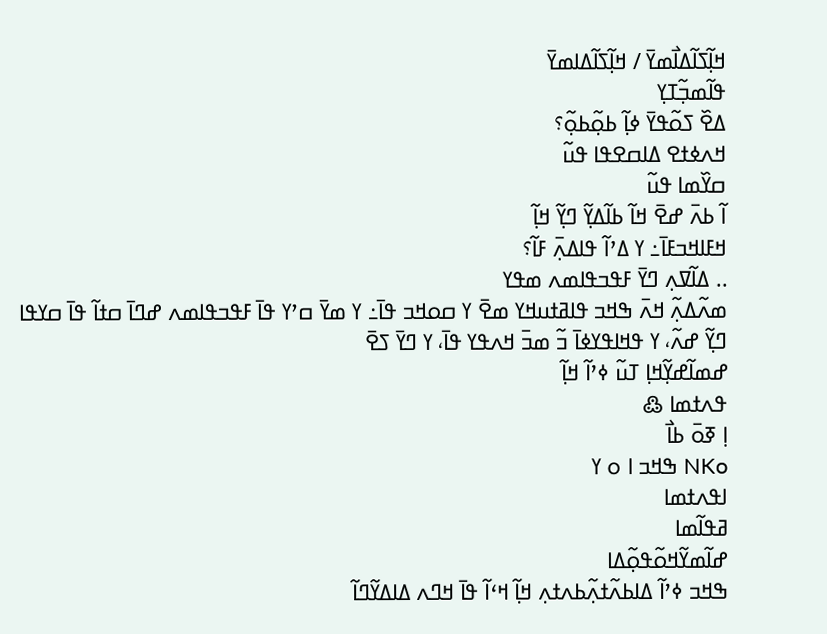ߞߊ߲߬ߖߊ߬ߡߊ߯ߘߌ߫ / ߞߊ߲߬ߖߊ߬ߡߊߘߌ߫
ߟߊ߬ߘߏ߲߬ߠߌ߲
ߡߐ߰ ߖߋ߬ߟߌ߫ ߦߊ߲߬ ߕߋ߲߬ߕߋ߲߬؟
ߞߍߦߙߐ ߡߊߛߐߟߊ ߟߎ߬
ߛߌ߰ߘߊ ߟߎ߬
ߊ߬ ߕߍ߫ ߝߐ߫ ߞߊ߬ ߕߊ߬ߡߌ߲߬ ߣߌ߲߬ ߞߊ߲߬
ߞߓߊߞߏߓߊ߫߸ ߌ ߡߴߊ߬ ߟߊߡߍ߲߫ ߓߊ߬؟
.. ߡߊ߬ߜߍ߲ ߣߌ߫ ߓߟߏߟߊߘߍ ߘߟߌ
ߘߍ߬ߡߍ߲߬ ߞߍ߫ ߒߞߏ ߟߊߥߙߎߞߌ ߘߐ߫ ߌ ߛߋߞߏ ߟߊ߫߸ ߌ ߘߌ߫ ߛߴߌ ߟߊ߫ ߓߟߏߟߊߘߍ ߝߣߊ߫ ߛߙߊ߬ ߟߊ߫ ߛߌߟߊ ߣߌ߲߬ ߝߍ߬، ߌ ߟߞߊߟߌߦߊ߫ ߏ߬ ߘߏ߫ ߞߍߟߌ ߟߊ߫، ߌ ߣߌ߫ ߖߐ߫
ߝߘߊ߬ߝߌ߲߬ߞߊ߲ ߠߎ߬ ߦߴߊ߬ ߞߊ߲߬
ߟߍߙߘߊ ߷
ߊ߲ ߧߋ߫ ߕߊ߯
NKo ߒߞߏ ߊ ߋ ߌ
ߊߟߍߙߘߊ
ߥߟߊ߬ߘߊ
ߝߊ߬ߘߌ߬ߞߋ߬ߟߋ߲߬ߡߊ
ߒߞߏ ߦߴߊ߬ ߡߊߕߍ߬ߙߍ߲߬ߕߍߙߍ߲ ߞߊ߲߬ ߞߵߊ߬ ߟߊ߫ ߞߣߍ ߡߊߡߌ߬ߣߊ߬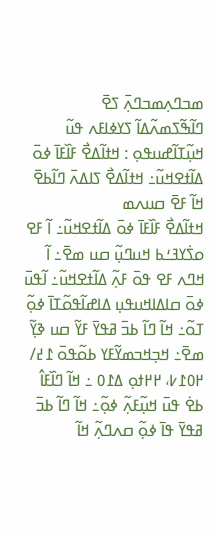ߘߏߣߍ߲ߘߏߣߍ߲߫ ߖߐ߫
ߣߊ߬ߒ߬ߖߘߍ߬ߡߊ߬ ߖߌߦߊߓߍ ߟߎ߬
ߞߎ߲߬ߠߊ߬ߝߎߟߋ߲ : ߞߙߊ߬ߡߐ߯ ߓߊ߰ߓߊ߫ ߦߋ߫ ߡߊ߬ߙߐߞߎ߬߸ ߞߙߊ߬ߡߐ߯ ߖߊߡߍ߫ ߣߊ߬ߕߐ߫ ߞߊ߬ ߓߐ߫ ߛߎߍߘ
ߞߙߊ߬ߡߐ߯ ߓߊ߰ߓߊ߫ ߦߋ߫ ߡߊ߬ߙߐߞߎ߬߸ ߊ߬ ߓߐ ߋߖ߭ߌߔߑߕ ߞߎߣߎ߲߬ ߛߎ ߘߐ߫߸ ߊ߬ ߞߣߍ ߓߐ ߟߋ߫ ߓߍ߲߬ ߡߊ߬ߙߐߞߎ߬߸ ߊ߬ߟߎ߫ ߦߋ߫ ߛߊߡߊߞߎߟߎ߲ ߡߊߝߊ߬ߟߋ߬ߠߊ߫ ߦߋ߲߬ ߠߋ߬߸ ߞߊ߬ ߣߊ߬ ߕߏ߫ ߥߟߌ߫ ߓߌ߬ ߛߎ ߢߌ߲߬ ߘߐ߫߸ ߞߏ߲ߞߏߘߌ߬ߓߌ ߕߋ߬ߟߋ߫ ߁߄/ ߂߀߁߇، ߂߂ߙߋ߲ ߡ߁߀ ߸ ߞߊ߬ ߣߊ߰ߓߊ߮ ߕߐ߭ ߟߎ߫ ߞߎ߲߬ߓߍ߲߬ ߦߋ߲߬߸ ߞߊ߬ ߣߊ߬ ߕߏ߫ ߥߟߌ߫ ߟߊ߫ ߦߋ߲߬ ߛߍߣߍ߲߬ ߞߊ߬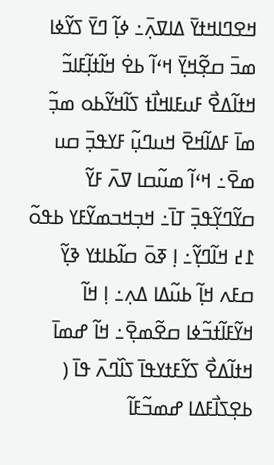ߞߐߣߊߞߙߌ߫ ߡߊߜߍ߲߫߸ ߦߊ߲߬ ߣߌ߫ ߖߌ߬ߦߊ ߘߏ߫ ߛߐ߲߬ߞߌ߲߫ ߞߵߊ߬ ߕߐ߭ ߞߊ߬ߙߊ߲߬ߓߊߏ߬ ߞߙߊ߬ߡߐ߯ ߓߎߓߊߞߊ߯ߙ ߖߊ߬ߞߌ߬ߕߋ ߘߏ߲߬ ߘߊ߫ ߓߡߊ߬ߞߐ߫ ߞߎߣߎ߲߬ ߓߌߟߏ߲߫ ߛߎ ߘߐ߫߸ ߞߵߊ߬ ߘߎ߬ߛߊ ߜߍ߫ ߓߌ߬ ߛߌ߬ߣߌ߲߬ߟߏ߲߫ ߠߊ߫߸ ߞߏ߲ߞߏߘߌ߬ߓߌ ߕߟߋ߬ ߁߄ ߞߊ߬ߣߌ߲߬߸ ߊ߲ ߧߋ߫ ߛߊ߬ߕߊߙߌ ߢߌ߲߬ ߛߓߍ ߞߊ߲߬ ߕߎ߬ߡߊ ߡߍ߲߸ ߊ߲ ߞߊ߬ ߞߌ߬ߓߊ߬ߙߏ߬ߦߊ ߛߐ߬ߘߐ߲߫߸ ߞߊ߬ ߝߘߊ߫ ߞߙߊ߬ߡߐ߯ ߖߌ߬ߓߙߌߟߊ߫ ߖߊ߰ߣߍ߫ ߟߊ߫ ( ߕߐ߲ߖߊ߯ߓߡߊ ߝߘߏ߬ߓߊ߬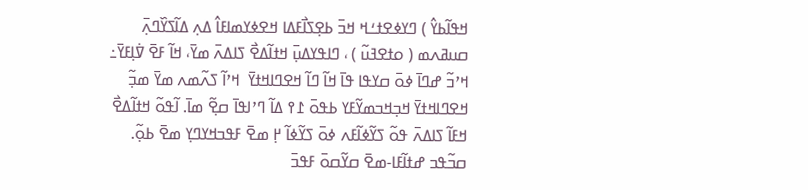ߞߟߊ߬ߕߌ߮ ) ߣߌߦߐߙߑߞ ߞߏ߫ ߕߐ߲ߖߊ߯ߓߡߊ ߞߐߦߌߘߊߓߊ߮ ߡߍ߲ ߡߊ߬ߖߌ߰ߣߍ߲߫ ߛߎߥߍߘ ( ߋߙߐߔߎ߬ ) ، ߣߊߟߌߡߎ߲߫ ߞߙߊ߬ߡߐ߯ ߖߊߡߍ߫ ߘߌ߫، ߞߊ߬ ߓߐ߫ ߜ߭ߊ߲ߓߌ߫߸ ߞߴߏ߬ ߝߣߊ߫ ߦߋ߫ ߛߌߟߊ ߟߊ߫ ߞߊ߬ ߣߊ߬ ߞߐߣߊߞߙߌ߫  ߞߴߊ߬ ߖߍ߬ߘߍ ߘߌ߫ ߘߏ߲߬ ߞߐߣߊߞߙߌ߫ ߞߏ߲ߞߏߘߌ߬ߓߌ ߕߟߋ߫ ߁߉ ߡߊ߬ ߣߴߊߟߊ߫ ߛߐ߲߬ ߘߊ߫. ߊ߬ߟߋ߬ ߞߙߊ߬ߡߐ߯ ߞߓߊ߬ ߖߊߡߍ߫ ߟߋ߬ ߖߌ߬ߦߊ߬ߓߍ ߦߋ߫ ߖߌ߬ߦߊ߬ ߂߲ ߘߐ߫ ߓߟߏߞߌߣߌ߲ ߘߐ߫ ߕߋ߲߬.   ߛߏ߬ߟߏ ߝߙߊ߬ߓߊ-ߘߐ߫ ߛߌ߬ߛߋ߫ ߓߟߏ߫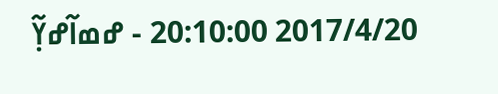2017/4/20 20:10:00 - ߝߘߊ߬ߝߌ߲߬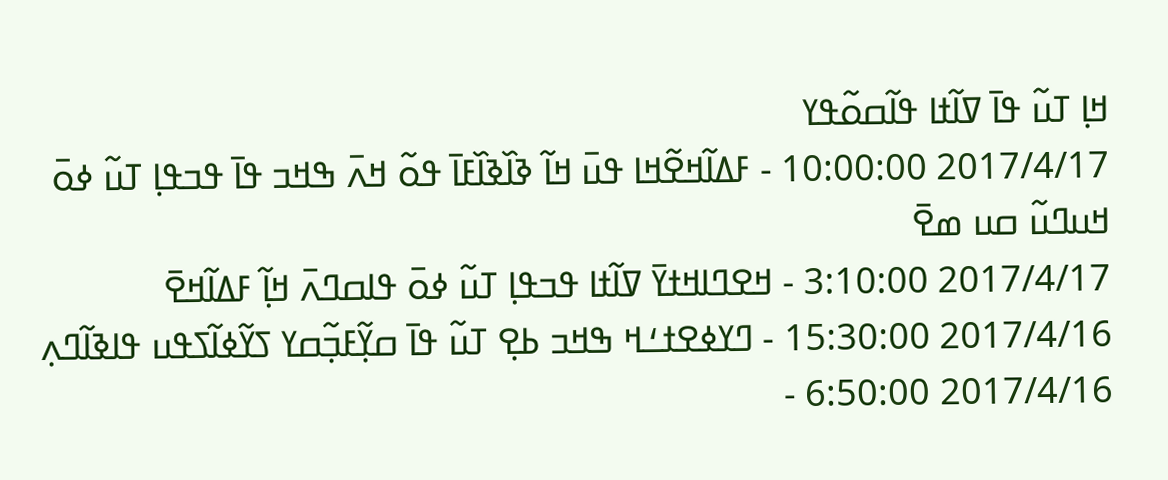ߞߊ߲ ߠߎ߬ ߟߊ߫ ߜߊ߬ߙߊ ߟߊ߬ߛߋ߬ߟߌ
2017/4/17 10:00:00 - ߓߡߊ߬ߞߐ߬ߞߊ ߟߎ߫ ߞߊ߬ ߢߊ߰ߢߊ߰ߓߊ߫ ߟߋ߬ ߞߍ߫ ߒߞߏ ߟߊ߫ ߟߏߟߊ߲ ߠߎ߬ ߦߋ߫ ߞߎߣߎ߬ ߛߎ ߘߐ߫
2017/4/17 3:10:00 - ߞߐߣߊߞߙߌ߫ ߜߊ߬ߙߊ ߟߏߟߊ߲ ߠߎ߬ ߦߋ߫ ߟߊߛߣߍ߫ ߞߊ߲߬ ߓߡߊ߬ߞߐ߫
2017/4/16 15:30:00 - ߣߌߦߐߙߑߞ ߒߞߏ ߕߐ߲ ߠߎ߬ ߟߊ߫ ߛߌ߲߬ߓߏ߲߬ߛߌ ߖߌ߬ߦߊ߬ߖߟߎ ߟߊߢߊ߬ߣߍ߲
2017/4/16 6:50:00 -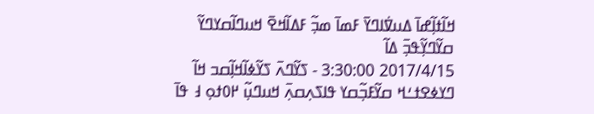ߞߊ߬ߙߊ߲߬ߝߊ߫ ߡߎߜ߭ߊߣߌ߫ ߓߘߊ߫ ߘߏ߲߬ ߓߡߊ߬ߞߐ߫ ߞߎߣߊ߬ߛߌߣߌ߬ ߛߌ߬ߣߌ߲߬ߟߏ߲߫ ߡߊ߬
2017/4/15 3:30:00 - ߖߌ߬ߣߍ߫ ߖߌ߬ߦߊ߬ߞߊ߲߬ߛߏ ߞߊ߬ ߣߌߦߐߙߑߞ ߛߌ߬ߓߏ߲߬ߛߌ ߟߊߖߍ߲ߛߍ߲߫ ߞߎߣߎ߲߬ ߂߀ߙߋ߲ ߃ ߟߊ߫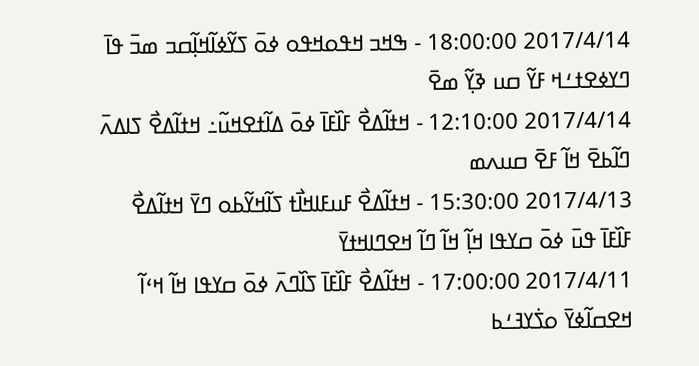2017/4/14 18:00:00 - ߒߞߏ ߞߟߋߞߟߋ ߦߋ߫ ߖߌ߬ߦߊ߬ߞߊ߲߬ߛߏ ߘߏ߫ ߟߊ߫ ߣߌߦߐߙߑߞ ߓߌ߬ ߛߎ ߢߌ߲߬ ߘߐ߫
2017/4/14 12:10:00 - ߞߙߊ߬ߡߐ߯ ߓߊ߰ߓߊ߫ ߦߋ߫ ߡߊ߬ߙߐߞߎ߬߸ ߞߙߊ߬ߡߐ߯ ߖߊߡߍ߫ ߣߊ߬ߕߐ߫ ߞߊ߬ ߓߐ߫ ߛߎߍߘ
2017/4/13 15:30:00 - ߞߙߊ߬ߡߐ߯ ߓߎߓߊߞߊ߯ߙ ߖߊ߬ߞߌ߬ߕߋ ߣߌ߫ ߞߙߊ߬ߡߐ߯ ߓߊ߰ߓߊ߫ ߟߎ߫ ߦߋ߫ ߛߌߟߊ ߞߊ߲߬ ߞߊ߬ ߣߊ߬ ߞߐߣߊߞߙߌ߫
2017/4/11 17:00:00 - ߞߙߊ߬ߡߐ߯ ߓߊ߰ߓߊ߫ ߖߊ߰ߣߍ߫ ߦߋ߫ ߛߌߟߊ ߞߊ߬ ߞߵߊ߬ ߞߐߛߊ߬ߦߌ߫ ߋߖ߭ߌߔߑߕ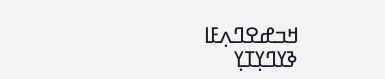ߞߏߝߐߣߍ߲ߓߊ
ߢߌߣߌ߲ߠߌ߲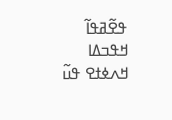ߟߐ߬ߥߟߊ߬ ߞߟߏߡߊ
ߞߍߦߙߐ ߟߎ߬